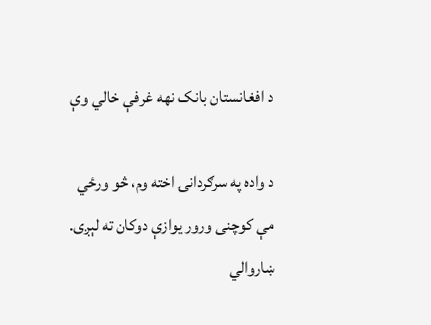د افغانستان بانک نهه غرفې خالي وې

د واده په سرګردانۍ اخته وم، څو ورځي مې کوچنی ورور یوازې دوکان ته لېږی. ښاروالي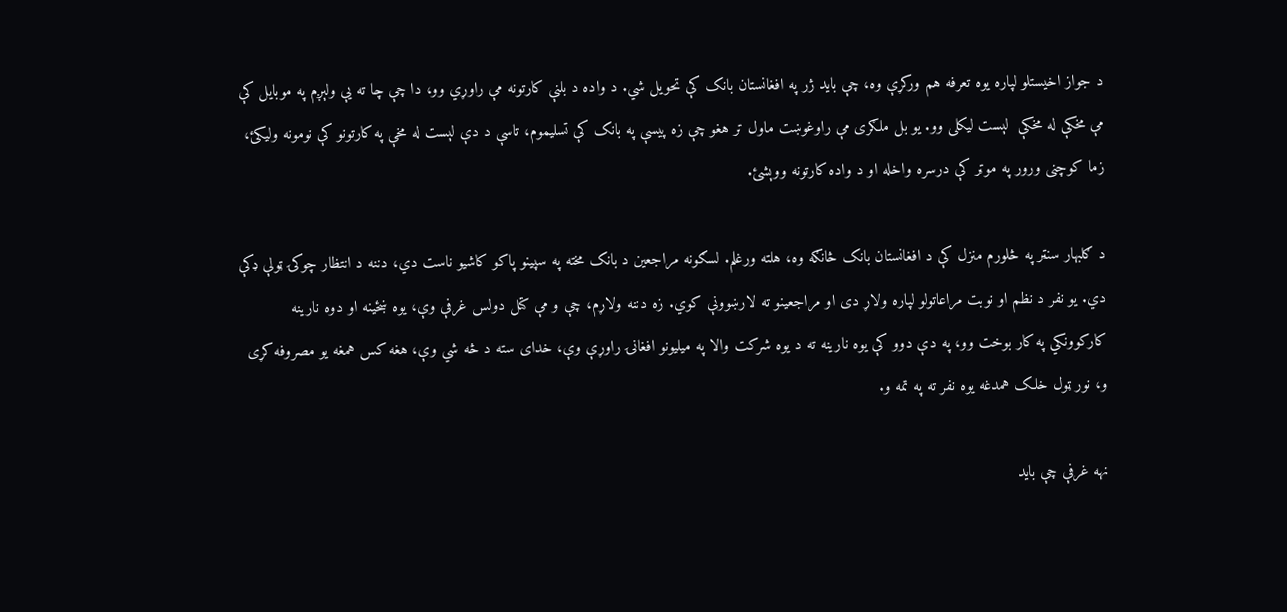د جواز اخیستلو لپاره یوه تعرفه هم ورکړې وه، چې باید ژر په افغانستان بانک کې تحویل شي. د واده د بلنې کارتونه مې راوړي وو، دا چې چا ته یې ولېږم په موبایل کې مې مخکې له مخکې  لېست لیکلی وو. یو بل ملګری مې راوغوښت ماول تر هغو چې زه پیسې په بانک کې تسلیموم، تاسې د دې لېست له مخې په کارتونو کې نومونه ولیکئ، زما کوچنی ورور په موټر کې درسره واخله او د واده کارتونه ووېشئ.

د ګلبهار سنټر په څلورم منزل کې د افغانستان بانک څانګه وه، هلته ورغلم. لسګونه مراجعین د بانک مخته په سپینو پاکو کاشیو ناست دي، دننه د انتظار چوکۍ ټولې ډکې دي. یو نفر د نظم او نوبت مراعاتولو لپاره ولاړ دی او مراجعینو ته لارښوونې کوي. زه دننه ولاړم، چې و مې کتل دولس غرفې وې، یوه ښځینه او دوه نارینه کارکوونکي په کار بوخت وو، په دې دوو کې یوه نارینه ته د یوه شرکت والا په میلیونو افغانۍ راوړې وې، خدای سته د څه شي وې، هغه کس همغه یو مصروفه کړی و، نور ټول خلک همدغه یوه نفر ته په تمه و.

نهه غرفې چې باید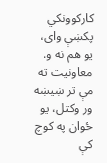کارکوونکي پکښې وای، یو هم نه و. معاونیت ته مې تر ښیښه ور وکتل، یو ځوان په کوچ کې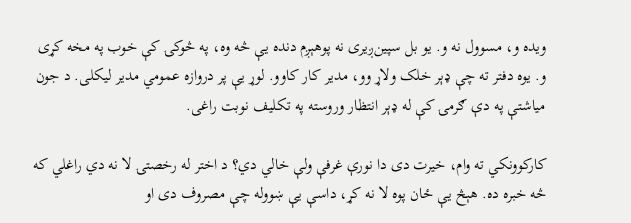ویده و، مسوول نه و. یو بل سپین‌ږیری نه پوهېږم دنده یې څه وه، په څوکۍ کې خوب په مخه کړی و. یوه دفتر ته چې ډېر خلک ولاړ وو، مدیر کار کاوو. لوړ یې پر دروازه عمومي مدیر لیکلی. د جون میاشتې په دې ګرمۍ کې له ډېر انتظار وروسته په تکلیف نوبت راغی.

کارکوونکي ته وام، خیرت دی دا نورې غرفې ولې خالي دي؟ د اختر له رخصتۍ لا نه دي راغلي که څه خبره ده. هېڅ یې ځان پوه لا نه کړ، داسې یې ښووله چې مصروف دی او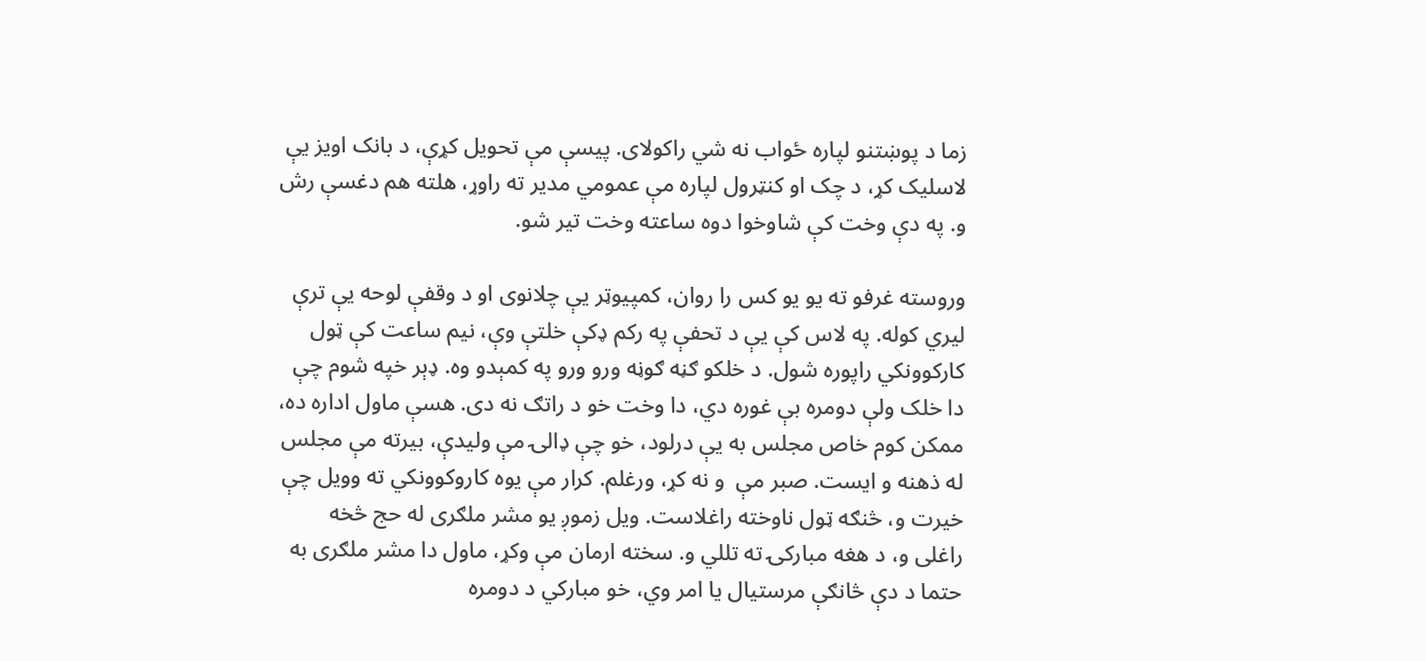زما د پوښتنو لپاره ځواب نه شي راکولای. پیسې مې تحویل کړې، د بانک اویز یې لاسلیک کړ، د چک او کنټرول لپاره مې عمومي مدیر ته راوړ، هلته هم دغسې رش و. په دې وخت کې شاوخوا دوه ساعته وخت تیر شو.

وروسته غرفو ته یو یو کس را روان، کمپیوټر یې چلانوی او د وقفې لوحه یې ترې لیري کوله. په لاس کې یې د تحفې په رکم ډکې خلتې وې، نیم ساعت کې ټول کارکوونکي راپوره شول. د خلکو ګڼه ګوڼه ورو ورو په کمېدو وه. ډېر خپه شوم چې دا خلک ولې دومره بې غوره دي، دا وخت خو د راتګ نه دی. هسې ماول اداره ده، ممکن کوم خاص مجلس به یې درلود، خو چې ډالۍ مې ولیدې، بیرته مې مجلس له ذهنه و ایست. صبر مې  و نه کړ، ورغلم. کرار مې یوه کاروکوونکي ته وویل چې خیرت و، څنګه ټول ناوخته راغلاست. ویل زموږ یو مشر ملګری له حج څخه راغلی و، د هغه مبارکۍ ته تللي و. سخته ارمان مې وکړ، ماول دا مشر ملګری به حتما د دې څانګې مرستیال یا امر وي، خو مبارکي د دومره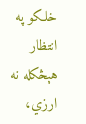خلکو په انتظار هېڅکله نه ارزي،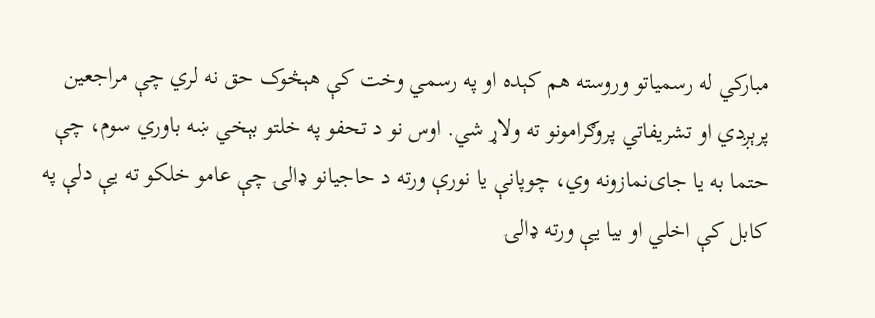مبارکي له رسمیاتو وروسته هم کېده او په رسمي وخت کې هېڅوک حق نه لري چې مراجعین پرېږدي او تشریفاتي پروګرامونو ته ولاړ شي. اوس نو د تحفو په خلتو بېخي ښه باوري سوم، چې حتما به یا جای‌نمازونه وي، چوپانې یا نورې ورته د حاجیانو ډالۍ چې عامو خلکو ته یې دلې په کابل کې اخلي او بیا یې ورته ډالۍ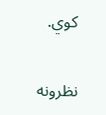کوي.

نظرونه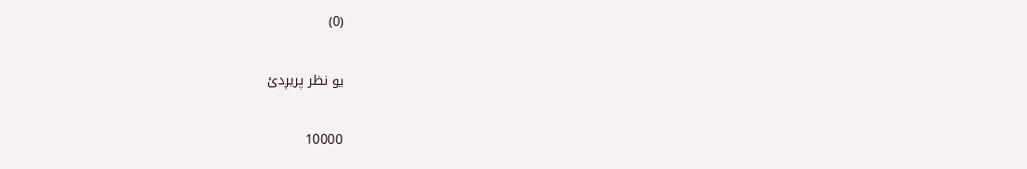(0)

یو نظر پریږدئ

10000